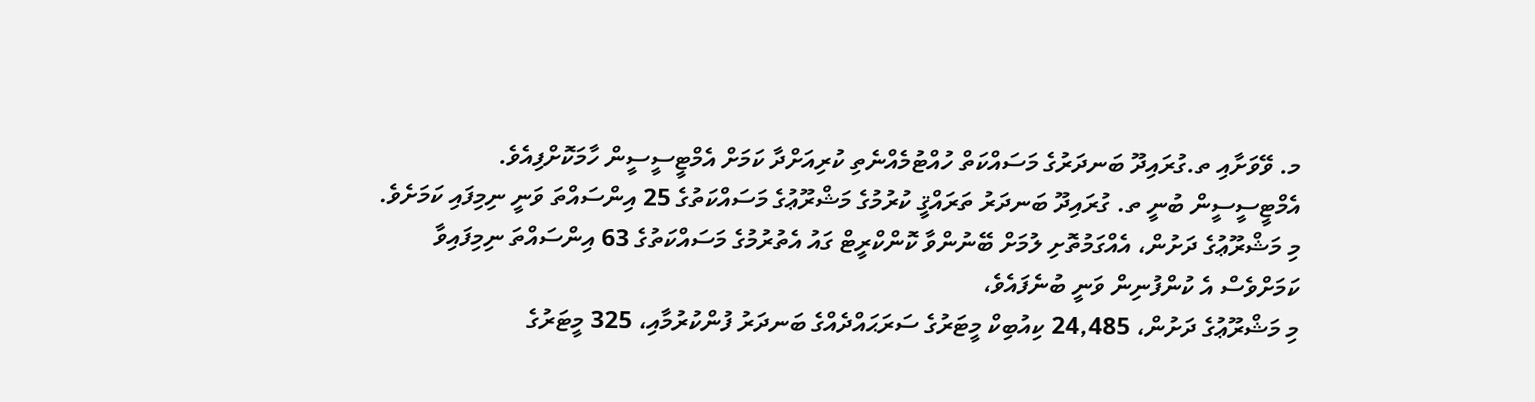މ. ވޭވަށާއި ތ.ގުރައިދޫ ބަނދަރުގެ މަސައްކަތް ހުއްޓުމެއްނެތި ކުރިއަށްދާ ކަމަށް އެމްޓީސީސީން ހާމަކޮށްފިއެވެ.
އެމްޓީސީސީން ބުނީ ތ. ގުރައިދޫ ބަނދަރު ތަރައްޤީ ކުރުމުގެ މަޝްރޫޢުގެ މަސައްކަތުގެ 25 އިންސައްތަ ވަނީ ނިމިފައި ކަމަށެވެ. މި މަޝްރޫޢުގެ ދަށުން، އެއްގަމުތޮށި ލުމަށް ބޭނުންވާ ކޮންކްރީޓް ގައު އެތުރުމުގެ މަސައްކަތުގެ 63 އިންސައްތަ ނިމިފައިވާ ކަމަށްވެސް އެ ކުންފުނިން ވަނީ ބުނެފައެވެ،
މި މަޝްރޫޢުގެ ދަށުން، 24,485 ކިއުބިކް މީޓަރުގެ ސަރަޙައްދެއްގެ ބަނދަރު ފުންކުރުމާއި، 325 މީޓަރުގެ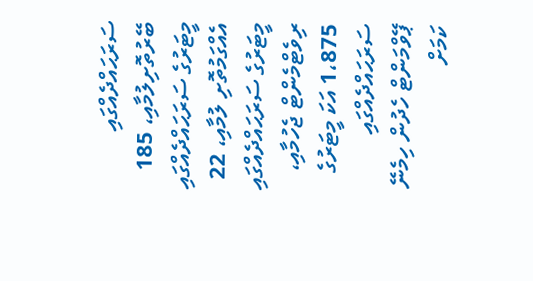ސަރަޙައްދެއްގައި ބޭރުތޮށިލުމާއި، 185 މީޓަރުގެ ސަރަޙައްދެއްގައި އެއްގަމުތޮށި ލުމާއި، 22 މީޓަރުގެ ސަރަޙައްދެއްގައި ރިވެޓްމެންޓް ޖެހުމާއި، 1،875 އަކަ މީޓަރުގެ ސަރަޙައްދެއްގައި ޕޭވްމަންޓް ހެދުން ހިމެނޭ ކަމަށް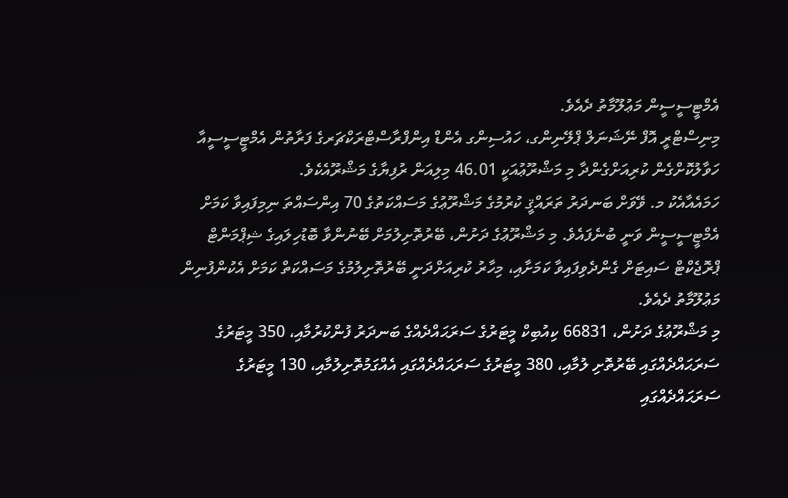އެމްޓީސީސީން މަޢުލޫމާތު ދެއެވެ.
މިނިސްޓްރީ އޮފް ނޭޝަނަލް ޕްލޭނިންގ، ހައުސިންގ އެންޑް އިންފްރާސްޓްރަކްޗަރގެ ފަރާތުން އެމްޓީސީސީއާ ހަވާލުކޮށްގެން ކުރިއަށްގެންދާ މި މަޝްރޫޢުއަކީ 46.01 މިލިއަން ރުފިޔާގެ މަޝްރޫއެކެވެ.
ހަމައެއާއެކު މ. ވޭވަށް ބަނދަރު ތަރައްޤީ ކުރުމުގެ މަޝްރޫޢުގެ މަސައްކަތުގެ 70 އިންސައްތަ ނިމިފައިވާ ކަމަށް އެމްޓީސީސީން ވަނީ ބުނެފައެވެ. މި މަޝްރޫޢުގެ ދަށުން، ބޭރުތޮށިލުމަށް ބޭނުންވާ ބޮޑުހިލައިގެ ޝިޕްމަންޓް ޕްރޮޖެކްޓް ސައިޓަށް ގެންދެވިފައިވާ ކަމަށާއި، މިހާރު ކުރިއަށްދަނީ ބޭރުތޮށިލުމުގެ މަސައްކަތް ކަމަށް އެކުންފުނިން މަޢުލޫމާތު ދެއެވެ.
މި މަޝްރޫޢުގެ ދަށުން، 66831 ކިއުބިކް މީޓަރުގެ ސަރަޙައްދެއްގެ ބަނދަރު ފުންކުރުމާއި، 350 މީޓަރުގެ ސަރަޙައްދެއްގައި ބޭރުތޮށި ލުމާއި، 380 މީޓަރުގެ ސަރަޙައްދެއްގައި އެއްގަމުތޮށިލުމާއި، 130 މީޓަރުގެ ސަރަޙައްދެއްގައި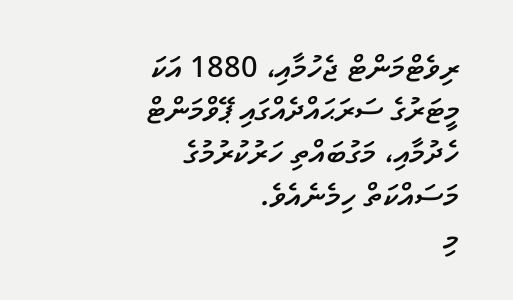ރިވެޓްމަންޓް ޖެހުމާއި، 1880 އަކަ މީޓަރުގެ ސަރަޙައްދެއްގައި ޕޭވްމަންޓް ހެދުމާއި، މަގުބައްތި ހަރުކުރުމުގެ މަސައްކަތް ހިމެނެއެވެ.
މި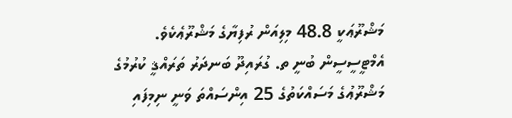މަޝްރޫޢަކީ 48.8 މިލިއަން ރުފިޔާގެ މަޝްރޫޢެކެވެ.
އެމްޓީސީސީން ބުނީ ތ. ގުރައިދޫ ބަނދަރު ތަރައްޤީ ކުރުމުގެ މަޝްރޫޢުގެ މަސައްކަތުގެ 25 އިންސައްތަ ވަނީ ނިމިފައި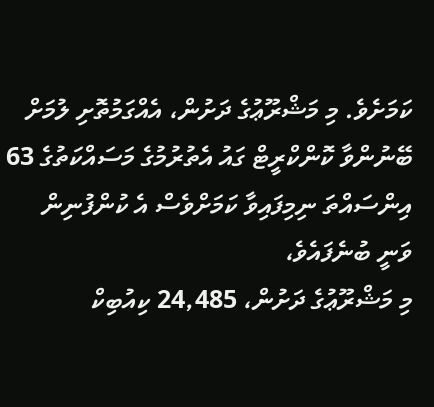ކަމަށެވެ. މި މަޝްރޫޢުގެ ދަށުން، އެއްގަމުތޮށި ލުމަށް ބޭނުންވާ ކޮންކްރީޓް ގައު އެތުރުމުގެ މަސައްކަތުގެ 63 އިންސައްތަ ނިމިފައިވާ ކަމަށްވެސް އެ ކުންފުނިން ވަނީ ބުނެފައެވެ،
މި މަޝްރޫޢުގެ ދަށުން، 24,485 ކިއުބިކް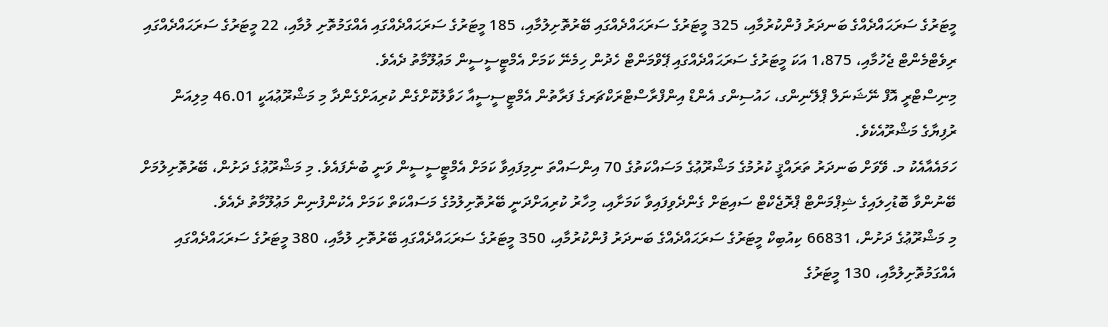މީޓަރުގެ ސަރަޙައްދެއްގެ ބަނދަރު ފުންކުރުމާއި، 325 މީޓަރުގެ ސަރަޙައްދެއްގައި ބޭރުތޮށިލުމާއި، 185 މީޓަރުގެ ސަރަޙައްދެއްގައި އެއްގަމުތޮށި ލުމާއި، 22 މީޓަރުގެ ސަރަޙައްދެއްގައި ރިވެޓްމެންޓް ޖެހުމާއި، 1،875 އަކަ މީޓަރުގެ ސަރަޙައްދެއްގައި ޕޭވްމަންޓް ހެދުން ހިމެނޭ ކަމަށް އެމްޓީސީސީން މަޢުލޫމާތު ދެއެވެ.
މިނިސްޓްރީ އޮފް ނޭޝަނަލް ޕްލޭނިންގ، ހައުސިންގ އެންޑް އިންފްރާސްޓްރަކްޗަރގެ ފަރާތުން އެމްޓީސީސީއާ ހަވާލުކޮށްގެން ކުރިއަށްގެންދާ މި މަޝްރޫޢުއަކީ 46.01 މިލިއަން ރުފިޔާގެ މަޝްރޫއެކެވެ.
ހަމައެއާއެކު މ. ވޭވަށް ބަނދަރު ތަރައްޤީ ކުރުމުގެ މަޝްރޫޢުގެ މަސައްކަތުގެ 70 އިންސައްތަ ނިމިފައިވާ ކަމަށް އެމްޓީސީސީން ވަނީ ބުނެފައެވެ. މި މަޝްރޫޢުގެ ދަށުން، ބޭރުތޮށިލުމަށް ބޭނުންވާ ބޮޑުހިލައިގެ ޝިޕްމަންޓް ޕްރޮޖެކްޓް ސައިޓަށް ގެންދެވިފައިވާ ކަމަށާއި، މިހާރު ކުރިއަށްދަނީ ބޭރުތޮށިލުމުގެ މަސައްކަތް ކަމަށް އެކުންފުނިން މަޢުލޫމާތު ދެއެވެ.
މި މަޝްރޫޢުގެ ދަށުން، 66831 ކިއުބިކް މީޓަރުގެ ސަރަޙައްދެއްގެ ބަނދަރު ފުންކުރުމާއި، 350 މީޓަރުގެ ސަރަޙައްދެއްގައި ބޭރުތޮށި ލުމާއި، 380 މީޓަރުގެ ސަރަޙައްދެއްގައި އެއްގަމުތޮށިލުމާއި، 130 މީޓަރުގެ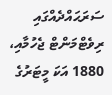ސަރަޙައްދެއްގައި ރިވެޓްމަންޓް ޖެހުމާއި، 1880 އަކަ މީޓަރުގެ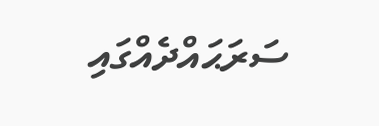ސަރަޙައްދެއްގައި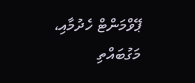ޕޭވްމަންޓް ހެދުމާއި، މަގުބައްތި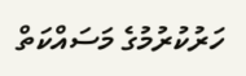ހަރުކުރުމުގެ މަސައްކަތް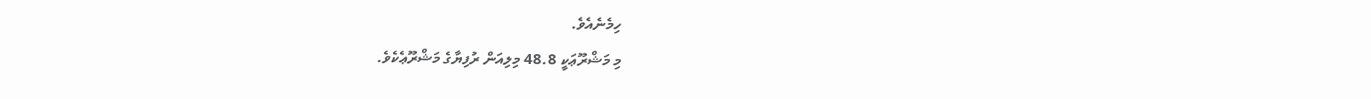ހިމެނެއެވެ.
މި މަޝްރޫޢަކީ 48.8 މިލިއަން ރުފިޔާގެ މަޝްރޫޢެކެވެ.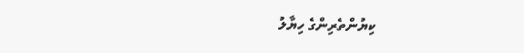ކިޔުންތެރިންގެ ހިޔާލު